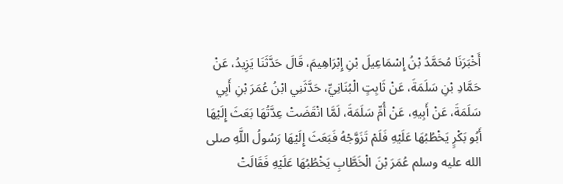أَخْبَرَنَا مُحَمَّدُ بْنُ إِسْمَاعِيلَ بْنِ إِبْرَاهِيمَ، قَالَ حَدَّثَنَا يَزِيدُ، عَنْ حَمَّادِ بْنِ سَلَمَةَ، عَنْ ثَابِتٍ الْبُنَانِيِّ، حَدَّثَنِي ابْنُ عُمَرَ بْنِ أَبِي سَلَمَةَ، عَنْ أَبِيهِ، عَنْ أُمِّ سَلَمَةَ، لَمَّا انْقَضَتْ عِدَّتُهَا بَعَثَ إِلَيْهَا أَبُو بَكْرٍ يَخْطُبُهَا عَلَيْهِ فَلَمْ تَزَوَّجْهُ فَبَعَثَ إِلَيْهَا رَسُولُ اللَّهِ صلى الله عليه وسلم عُمَرَ بْنَ الْخَطَّابِ يَخْطُبُهَا عَلَيْهِ فَقَالَتْ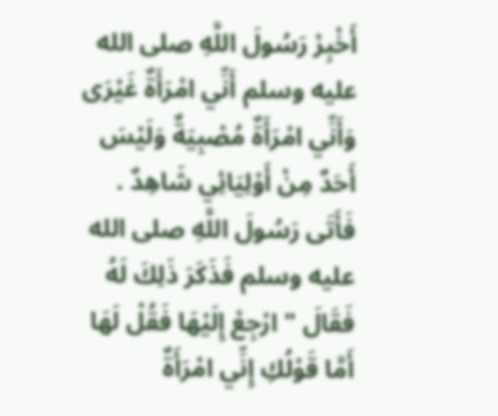أَخْبِرْ رَسُولَ اللَّهِ صلى الله عليه وسلم أَنِّي امْرَأَةٌ غَيْرَى وَأَنِّي امْرَأَةٌ مُصْبِيَةٌ وَلَيْسَ أَحَدٌ مِنْ أَوْلِيَائِي شَاهِدٌ . فَأَتَى رَسُولَ اللَّهِ صلى الله عليه وسلم فَذَكَرَ ذَلِكَ لَهُ فَقَالَ " ارْجِعْ إِلَيْهَا فَقُلْ لَهَا أَمَّا قَوْلُكِ إِنِّي امْرَأَةٌ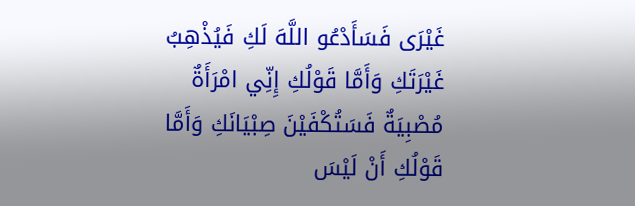غَيْرَى فَسَأَدْعُو اللَّهَ لَكِ فَيُذْهِبُ غَيْرَتَكِ وَأَمَّا قَوْلُكِ إِنِّي امْرَأَةٌ مُصْبِيَةٌ فَسَتُكْفَيْنَ صِبْيَانَكِ وَأَمَّا قَوْلُكِ أَنْ لَيْسَ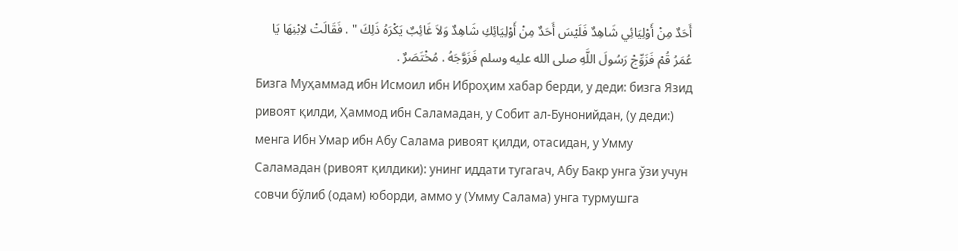أَحَدٌ مِنْ أَوْلِيَائِي شَاهِدٌ فَلَيْسَ أَحَدٌ مِنْ أَوْلِيَائِكِ شَاهِدٌ وَلاَ غَائِبٌ يَكْرَهُ ذَلِكَ " . فَقَالَتْ لاِبْنِهَا يَا عُمَرُ قُمْ فَزَوِّجْ رَسُولَ اللَّهِ صلى الله عليه وسلم فَزَوَّجَهُ . مُخْتَصَرٌ .
Бизга Муҳаммад ибн Исмоил ибн Иброҳим хабар берди, у деди: бизга Язид ривоят қилди, Ҳаммод ибн Саламадан, у Собит ал-Бунонийдан, (у деди:) менга Ибн Умар ибн Абу Салама ривоят қилди, отасидан, у Умму Саламадан (ривоят қилдики): унинг иддати тугагач, Абу Бакр унга ўзи учун совчи бўлиб (одам) юборди, аммо у (Умму Салама) унга турмушга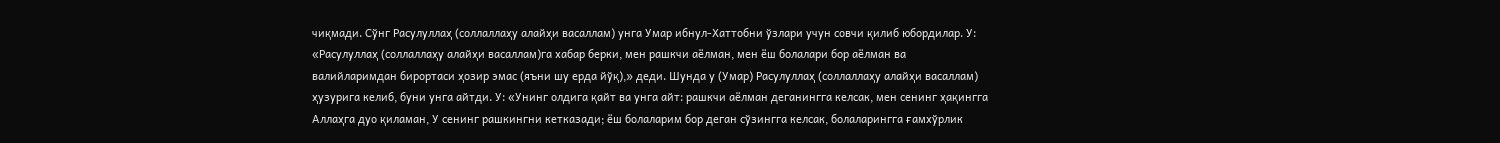чиқмади. Сўнг Расулуллаҳ (соллаллаҳу алайҳи васаллам) унга Умар ибнул-Хаттобни ўзлари учун совчи қилиб юбордилар. У: «Расулуллаҳ (соллаллаҳу алайҳи васаллам)га хабар берки, мен рашкчи аёлман, мен ёш болалари бор аёлман ва валийларимдан бирортаси ҳозир эмас (яъни шу ерда йўқ),» деди. Шунда у (Умар) Расулуллаҳ (соллаллаҳу алайҳи васаллам) ҳузурига келиб, буни унга айтди. У: «Унинг олдига қайт ва унга айт: рашкчи аёлман деганингга келсак, мен сенинг ҳақингга Аллаҳга дуо қиламан, У сенинг рашкингни кетказади; ёш болаларим бор деган сўзингга келсак, болаларингга ғамхўрлик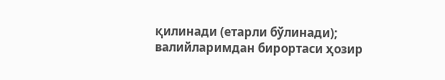қилинади (етарли бўлинади); валийларимдан бирортаси ҳозир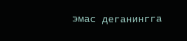эмас деганингга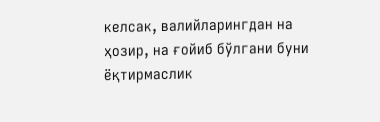келсак, валийларингдан на ҳозир, на ғойиб бўлгани буни ёқтирмаслик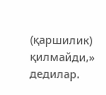(қаршилик) қилмайди,» дедилар.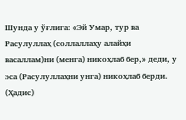Шунда у ўғлига: «Эй Умар, тур ва Расулуллаҳ (соллаллаҳу алайҳи васаллам)ни (менга) никоҳлаб бер,» деди, у эса (Расулуллаҳни унга) никоҳлаб берди. (Ҳадис)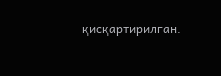қисқартирилган.